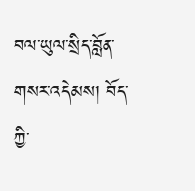བལ་ཡུལ་སྲིད་བློན་གསར་འདེམས། བོད་ཀྱི་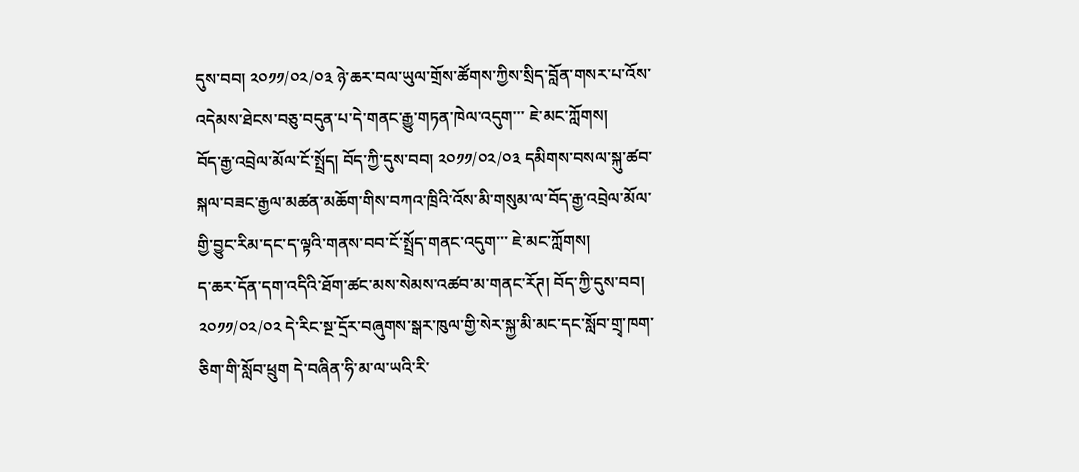དུས་བབ། ༢༠༡༡/༠༢/༠༣ ཉེ་ཆར་བལ་ཡུལ་གྲོས་ཚོགས་ཀྱིས་སྲིད་བློན་གསར་པ་འོས་འདེམས་ཐེངས་བཅུ་བདུན་པ་དེ་གནང་རྒྱུ་གཏན་ཁེལ་འདུག་་་ ཇེ་མང་ཀློགས།
བོད་རྒྱ་འབྲེལ་མོལ་ངོ་སྤྲོད། བོད་ཀྱི་དུས་བབ། ༢༠༡༡/༠༢/༠༣ དམིགས་བསལ་སྐུ་ཚབ་སྐལ་བཟང་རྒྱལ་མཚན་མཆོག་གིས་བཀའ་ཁྲིའི་འོས་མི་གསུམ་ལ་བོད་རྒྱ་འབྲེལ་མོལ་གྱི་བྱུང་རིམ་དང་ད་ལྟའི་གནས་བབ་ངོ་སྤྲོད་གནང་འདུག་་་ ཇེ་མང་ཀློགས།
ད་ཆར་དོན་དག་འདིའི་ཐོག་ཚང་མས་སེམས་འཚབ་མ་གནང་རོཊ། བོད་ཀྱི་དུས་བབ། ༢༠༡༡/༠༢/༠༢ དེ་རིང་སྔ་དྲོར་བཞུགས་སྒར་ཁུལ་གྱི་སེར་སྐྱ་མི་མང་དང་སློབ་གྲྭ་ཁག་ཅིག་གི་སློབ་ཕྲུག དེ་བཞིན་ཧི་མ་ལ་ཡའི་རི་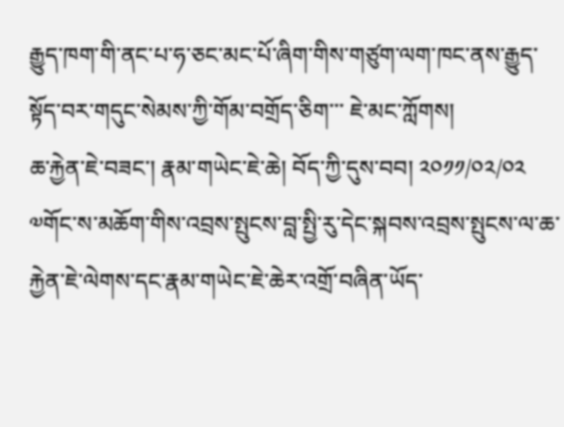རྒྱུད་ཁག་གི་ནང་པ་ཧ་ཅང་མང་པོ་ཞིག་གིས་གཙུག་ལག་ཁང་ནས་རྒྱུད་སྟོད་བར་གདུང་སེམས་ཀྱི་གོམ་བགྲོད་ཅིག་་་ ཇེ་མང་ཀློགས།
ཆ་རྐྱེན་ཇེ་བཟང་། རྣམ་གཡེང་ཇེ་ཆེ། བོད་ཀྱི་དུས་བབ། ༢༠༡༡/༠༢/༠༢ ༧གོང་ས་མཆོག་གིས་འབྲས་སྤུངས་བླ་སྤྱི་རུ་དེང་སྐབས་འབྲས་སྤུངས་ལ་ཆ་རྐྱེན་ཇེ་ལེགས་དང་རྣམ་གཡེང་ཇེ་ཆེར་འགྲོ་བཞིན་ཡོད་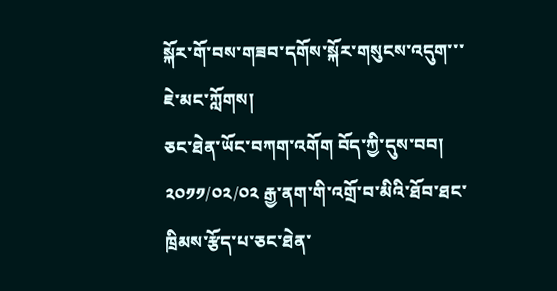སྐོར་གོ་བས་གཟབ་དགོས་སྐོར་གསུངས་འདུག་་་ ཇེ་མང་ཀློགས།
ཅང་ཐེན་ཡོང་བཀག་འགོག བོད་ཀྱི་དུས་བབ། ༢༠༡༡/༠༢/༠༢ རྒྱ་ནག་གི་འགྲོ་བ་མིའི་ཐོབ་ཐང་ཁྲིམས་རྩོད་པ་ཅང་ཐེན་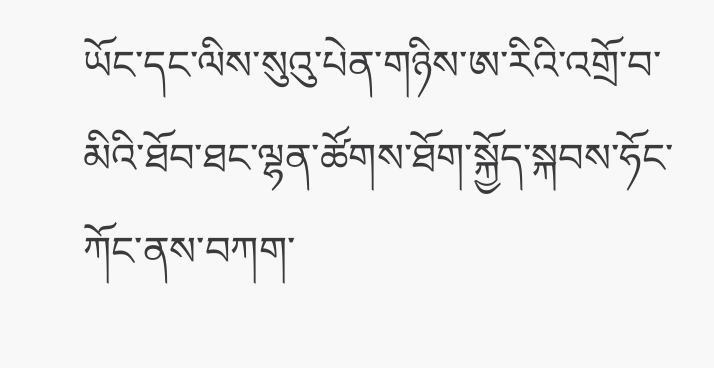ཡོང་དང་ལིས་སུའུ་པེན་གཉིས་ཨ་རིའི་འགྲོ་བ་མིའི་ཐོབ་ཐང་ལྷན་ཚོགས་ཐོག་སྐྱོད་སྐབས་ཧོང་ཀོང་ནས་བཀག་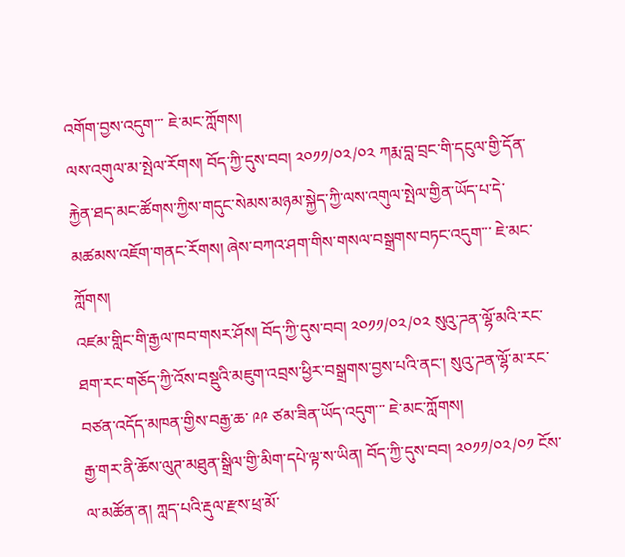འགོག་བྱས་འདུག་་་ ཇེ་མང་ཀློགས།
ལས་འགུལ་མ་སྤེལ་རོགས། བོད་ཀྱི་དུས་བབ། ༢༠༡༡/༠༢/༠༢ ཀརྨ་བླ་བྲང་གི་དངུལ་གྱི་དོན་རྐྱེན་ཐད་མང་ཚོགས་ཀྱིས་གདུང་སེམས་མཉམ་སྐྱེད་ཀྱི་ལས་འགུལ་སྤེལ་གྱིན་ཡོད་པ་དེ་མཚམས་འཇོག་གནང་རོགས། ཞེས་བཀའ་ཤག་གིས་གསལ་བསྒྲགས་བཏང་འདུག་་་ ཇེ་མང་ཀློགས།
འཛམ་གླིང་གི་རྒྱལ་ཁབ་གསར་ཤོས། བོད་ཀྱི་དུས་བབ། ༢༠༡༡/༠༢/༠༢ སུའུ་ཌན་ལྷོ་མའི་རང་ཐག་རང་གཅོད་ཀྱི་འོས་བསྡུའི་མཇུག་འབྲས་ཕྱིར་བསྒྲགས་བྱས་པའི་ནང་། སུའུ་ཌན་ལྷོ་མ་རང་བཙན་འདོད་མཁན་གྱིས་བརྒྱ་ཆ་ ༩༩ ཙམ་ཟིན་ཡོད་འདུག་་་ ཇེ་མང་ཀློགས།
རྒྱ་གར་ནི་ཆོས་ལུཊ་མཐུན་སྒྲིལ་གྱི་མིག་དཔེ་ལྟ་ས་ཡིན། བོད་ཀྱི་དུས་བབ། ༢༠༡༡/༠༢/༠༡ ངོས་ལ་མཚོན་ན། ཀླད་པའི་རྡུལ་རྫས་ཕྲ་མོ་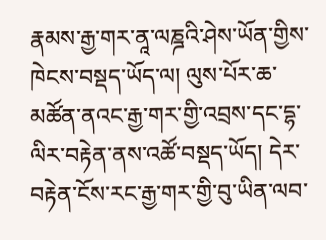རྣམས་རྒྱ་གར་ནཱ་ལཎྜའི་ཤེས་ཡོན་གྱིས་ཁེངས་བསྡད་ཡོད་ལ། ལུས་པོར་ཆ་མཚོན་ནའང་རྒྱ་གར་གྱི་འབྲས་དང་དྷ་ལིར་བརྟེན་ནས་འཚོ་བསྡད་ཡོད། དེར་བརྟེན་ངོས་རང་རྒྱ་གར་གྱི་བུ་ཡིན་ལབ་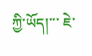ཀྱི་ཡོད།་་་ ཇེ་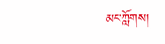མང་ཀློགས།